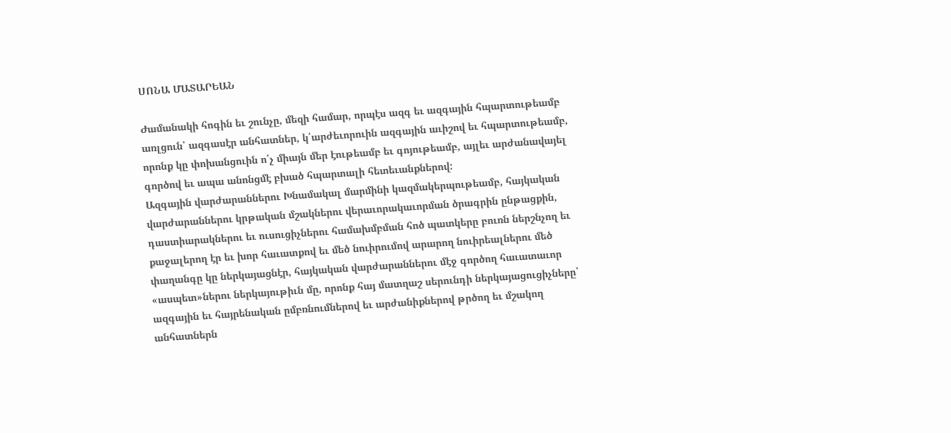ՍՈՆԱ ՄԱՏԱՐԵԱՆ

Ժամանակի հոգին եւ շունչը, մեզի համար, որպէս ազգ եւ ազգային հպարտութեամբ առլցուն՝ ազգասէր անհատներ, կ՛արժեւորուին ազգային աւիշով եւ հպարտութեամբ, որոնք կը փոխանցուին ո՛չ միայն մեր էութեամբ եւ գոյութեամբ, այլեւ արժանավայել գործով եւ ապա անոնցմէ բխած հպարտալի հետեւանքներով:
Ազգային վարժարաններու Խնամակալ մարմինի կազմակերպութեամբ, հայկական վարժարաններու կրթական մշակներու վերաւորակաւորման ծրագրին ընթացքին, դաստիարակներու եւ ուսուցիչներու համախմբման հոծ պատկերը բուռն ներշնչող եւ քաջալերող էր եւ խոր հաւատքով եւ մեծ նուիրումով արարող նուիրեալներու մեծ փաղանգը կը ներկայացնէր, հայկական վարժարաններու մէջ գործող հաւատաւոր «ասպետ»ներու ներկայութիւն մը, որոնք հայ մատղաշ սերունդի ներկայացուցիչները՝ ազգային եւ հայրենական ըմբռնումներով եւ արժանիքներով թրծող եւ մշակող անհատներն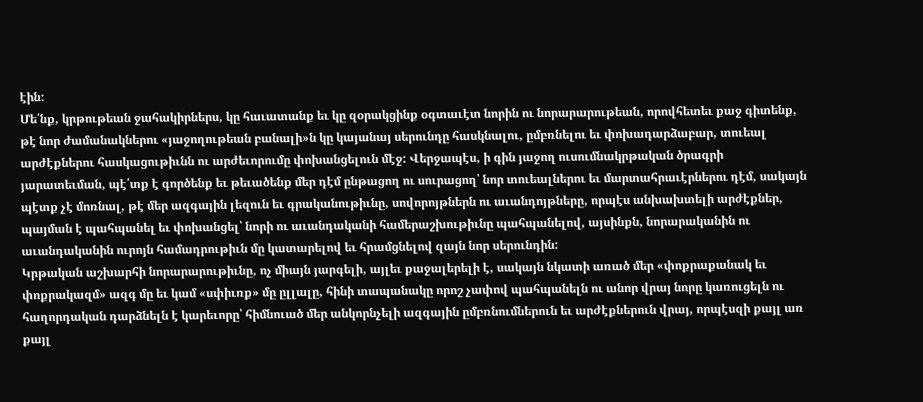էին:
Մե՛նք, կրթութեան ջահակիրներս, կը հաւատանք եւ կը զօրակցինք օգտաւէտ նորին ու նորարարութեան, որովհետեւ քաջ գիտենք, թէ նոր ժամանակներու «յաջողութեան բանալի»ն կը կայանայ սերունդը հասկնալու, ըմբռնելու եւ փոխադարձաբար, տուեալ արժէքներու հասկացութիւնն ու արժեւորումը փոխանցելուն մէջ: Վերջապէս, ի գին յաջող ուսումնակրթական ծրագրի յարատեւման, պէ՛տք է գործենք եւ թեւածենք մեր դէմ ընթացող ու սուրացող՝ նոր տուեալներու եւ մարտահրաւէրներու դէմ, սակայն պէտք չէ մոռնալ, թէ մեր ազգային լեզուն եւ գրականութիւնը, սովորոյթներն ու աւանդոյթները, որպէս անխախտելի արժէքներ, պայման է պահպանել եւ փոխանցել՝ նորի ու աւանդականի համերաշխութիւնը պահպանելով, այսինքն, նորարականին ու աւանդականին ուրոյն համադրութիւն մը կատարելով եւ հրամցնելով զայն նոր սերունդին:
Կրթական աշխարհի նորարարութիւնը, ոչ միայն յարգելի, այլեւ քաջալերելի է, սակայն նկատի առած մեր «փոքրաքանակ եւ փոքրակազմ» ազգ մը եւ կամ «սփիւռք» մը ըլլալը, հինի տապանակը որոշ չափով պահպանելն ու անոր վրայ նորը կառուցելն ու հաղորդական դարձնելն է կարեւորը՝ հիմնուած մեր անկորնչելի ազգային ըմբռնումներուն եւ արժէքներուն վրայ, որպէսզի քայլ առ քայլ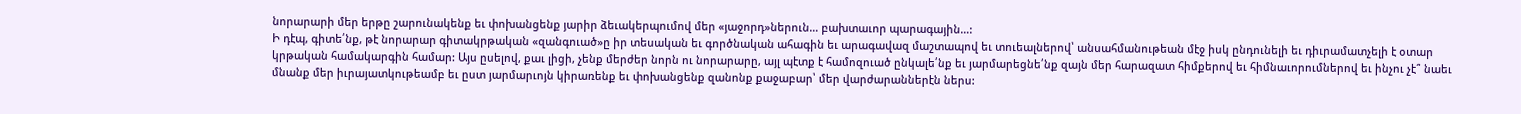նորարարի մեր երթը շարունակենք եւ փոխանցենք յարիր ձեւակերպումով մեր «յաջորդ»ներուն… բախտաւոր պարագային…:
Ի դէպ, գիտե՛նք, թէ նորարար գիտակրթական «զանգուած»ը իր տեսական եւ գործնական ահագին եւ արագավազ մաշտապով եւ տուեալներով՝ անսահմանութեան մէջ իսկ ընդունելի եւ դիւրամատչելի է օտար կրթական համակարգին համար: Այս ըսելով, քաւ լիցի, չենք մերժեր նորն ու նորարարը, այլ պէտք է համոզուած ընկալե՛նք եւ յարմարեցնե՛նք զայն մեր հարազատ հիմքերով եւ հիմնաւորումներով եւ ինչու չէ՞ նաեւ մնանք մեր իւրայատկութեամբ եւ ըստ յարմարւոյն կիրառենք եւ փոխանցենք զանոնք քաջաբար՝ մեր վարժարաններէն ներս: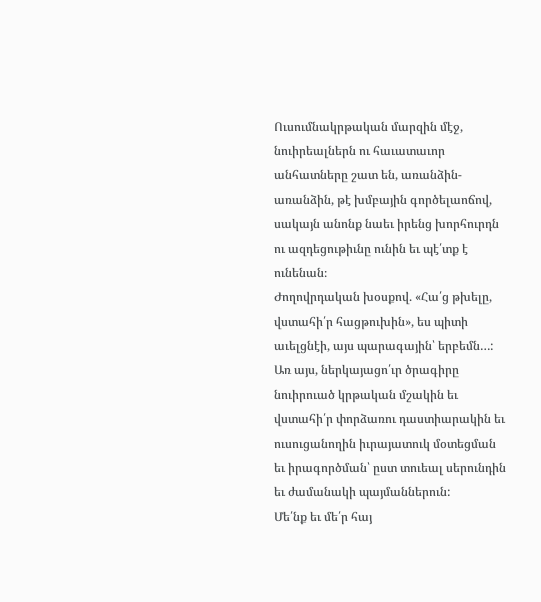Ուսումնակրթական մարզին մէջ, նուիրեալներն ու հաւատաւոր անհատները շատ են, առանձին- առանձին, թէ խմբային գործելաոճով, սակայն անոնք նաեւ իրենց խորհուրդն ու ազդեցութիւնը ունին եւ պէ՛տք է ունենան։
Ժողովրդական խօսքով. «Հա՛ց թխելը, վստահի՛ր հացթուխին», ես պիտի աւելցնէի, այս պարագային՝ երբեմն…:
Առ այս, ներկայացո՛ւր ծրագիրը նուիրուած կրթական մշակին եւ վստահի՛ր փորձառու դաստիարակին եւ ուսուցանողին իւրայատուկ մօտեցման եւ իրագործման՝ ըստ տուեալ սերունդին եւ ժամանակի պայմաններուն:
Մե՛նք եւ մե՛ր հայ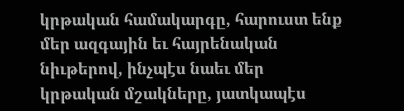կրթական համակարգը, հարուստ ենք մեր ազգային եւ հայրենական նիւթերով, ինչպէս նաեւ մեր կրթական մշակները, յատկապէս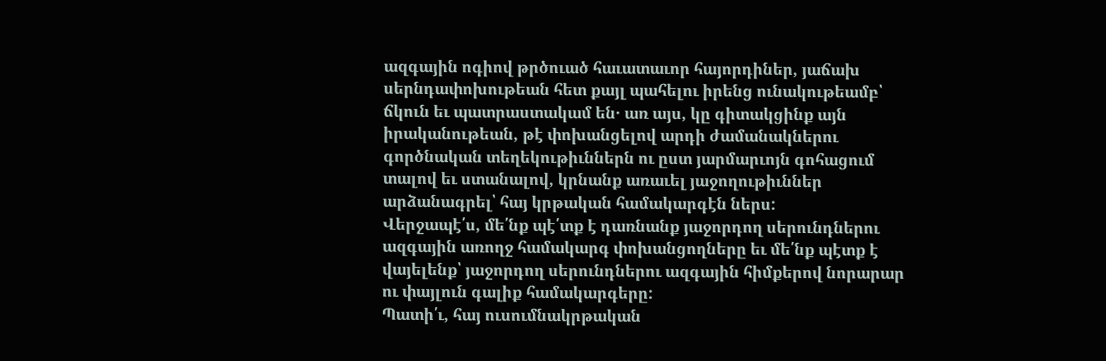ազգային ոգիով թրծուած հաւատաւոր հայորդիներ, յաճախ սերնդափոխութեան հետ քայլ պահելու իրենց ունակութեամբ՝ ճկուն եւ պատրաստակամ են․ առ այս, կը գիտակցինք այն իրականութեան, թէ փոխանցելով արդի ժամանակներու գործնական տեղեկութիւններն ու ըստ յարմարւոյն գոհացում տալով եւ ստանալով, կրնանք առաւել յաջողութիւններ արձանագրել՝ հայ կրթական համակարգէն ներս:
Վերջապէ՛ս, մե՛նք պէ՛տք է դառնանք յաջորդող սերունդներու ազգային առողջ համակարգ փոխանցողները եւ մե՛նք պէտք է վայելենք՝ յաջորդող սերունդներու ազգային հիմքերով նորարար ու փայլուն գալիք համակարգերը:
Պատի՛ւ, հայ ուսումնակրթական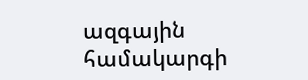ազգային համակարգի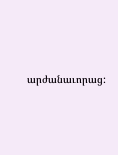արժանաւորաց: